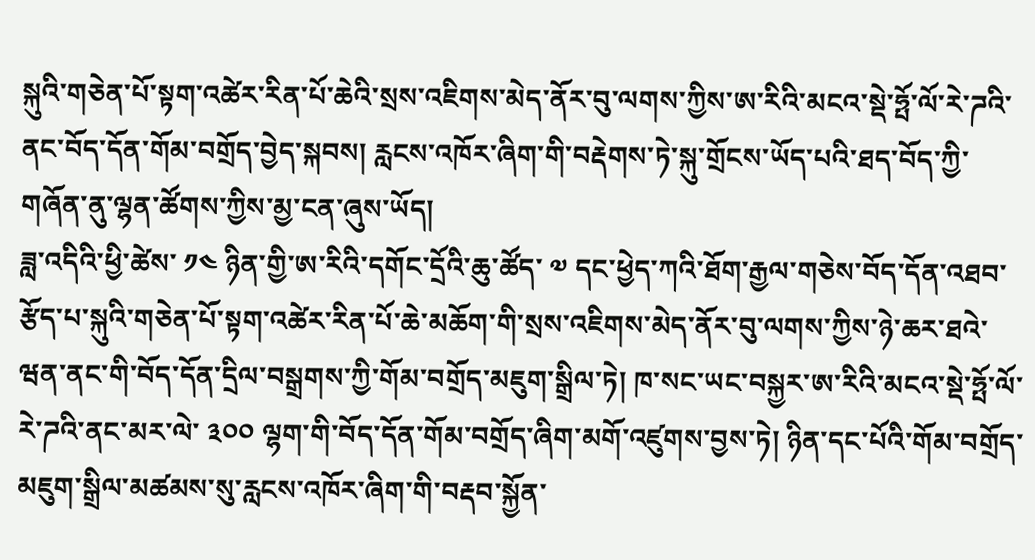སྐུའི་གཅེན་པོ་སྟག་འཚེར་རིན་པོ་ཆེའི་སྲས་འཇིགས་མེད་ནོར་བུ་ལགས་ཀྱིས་ཨ་རིའི་མངའ་སྡེ་ཧྤོ་ལོ་རེ་ཌའི་ནང་བོད་དོན་གོམ་བགྲོད་བྱེད་སྐབས། རླངས་འཁོར་ཞིག་གི་བརྡེགས་ཏེ་སྐུ་གྲོངས་ཡོད་པའི་ཐད་བོད་ཀྱི་གཞོན་ནུ་ལྷན་ཚོགས་ཀྱིས་མྱ་ངན་ཞུས་ཡོད།
ཟླ་འདིའི་ཕྱི་ཚེས་ ༡༤ ཉིན་གྱི་ཨ་རིའི་དགོང་དྲོའི་ཆུ་ཚོད་ ༧ དང་ཕྱེད་ཀའི་ཐོག་རྒྱལ་གཅེས་བོད་དོན་འཐབ་རྩོད་པ་སྐུའི་གཅེན་པོ་སྟག་འཚེར་རིན་པོ་ཆེ་མཆོག་གི་སྲས་འཇིགས་མེད་ནོར་བུ་ལགས་ཀྱིས་ཉེ་ཆར་ཐའེ་ཝན་ནང་གི་བོད་དོན་དྲིལ་བསྒྲགས་ཀྱི་གོམ་བགྲོད་མཇུག་སྒྲིལ་ཏེ། ཁ་སང་ཡང་བསྐྱར་ཨ་རིའི་མངའ་སྡེ་ཧྤོ་ལོ་རེ་ཌའི་ནང་མར་ལེ་ ༣༠༠ ལྷག་གི་བོད་དོན་གོམ་བགྲོད་ཞིག་མགོ་འཛུགས་བྱས་ཏེ། ཉིན་དང་པོའི་གོམ་བགྲོད་མཇུག་སྒྲིལ་མཚམས་སུ་རླངས་འཁོར་ཞིག་གི་བརྡབ་སྐྱོན་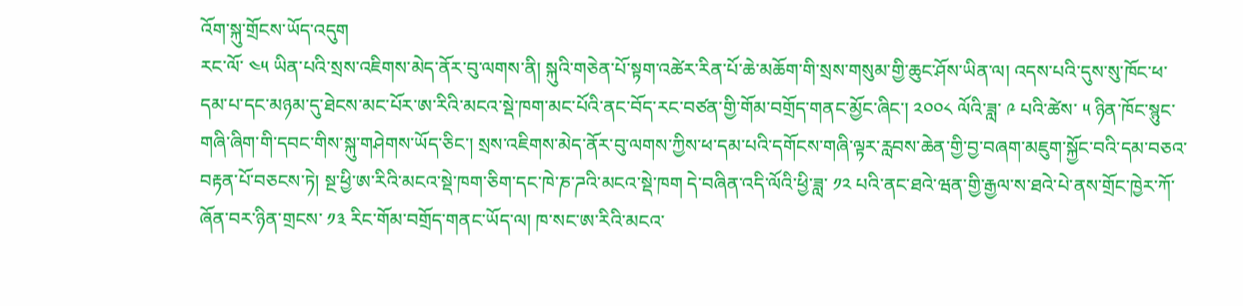འོག་སྐུ་གྲོངས་ཡོད་འདུག
རང་ལོ་ ༤༥ ཡིན་པའི་སྲས་འཇིགས་མེད་ནོར་བུ་ལགས་ནི། སྐུའི་གཅེན་པོ་སྟག་འཚེར་རིན་པོ་ཆེ་མཆོག་གི་སྲས་གསུམ་གྱི་ཆུང་ཤོས་ཡིན་ལ། འདས་པའི་དུས་སུ་ཁོང་ཕ་དམ་པ་དང་མཉམ་དུ་ཐེངས་མང་པོར་ཨ་རིའི་མངའ་སྡེ་ཁག་མང་པོའི་ནང་བོད་རང་བཙན་གྱི་གོམ་བགྲོད་གནང་མྱོང་ཞིང་། ༢༠༠༨ ལོའི་ཟླ་ ༩ པའི་ཚེས་ ༥ ཉིན་ཁོང་སྙུང་གཞི་ཞིག་གི་དབང་གིས་སྐུ་གཤེགས་ཡོད་ཅིང་། སྲས་འཇིགས་མེད་ནོར་བུ་ལགས་ཀྱིས་ཕ་དམ་པའི་དགོངས་གཞི་ལྟར་རླབས་ཆེན་གྱི་བྱ་བཞག་མཇུག་སྐྱོང་བའི་དམ་བཅའ་བརྟན་པོ་བཅངས་ཏེ། སྔ་ཕྱི་ཨ་རིའི་མངའ་སྡེ་ཁག་ཅིག་དང་ཁེ་ཎ་ཌའི་མངའ་སྡེ་ཁག དེ་བཞིན་འདི་ལོའི་ཕྱི་ཟླ་ ༡༢ པའི་ནང་ཐའེ་ཝན་གྱི་རྒྱལ་ས་ཐའེ་པེ་ནས་གྲོང་ཁྱེར་ཀོ་ཞོན་བར་ཉིན་གྲངས་ ༡༣ རིང་གོམ་བགྲོད་གནང་ཡོད་ལ། ཁ་སང་ཨ་རིའི་མངའ་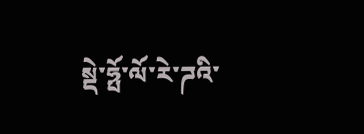སྡེ་ཧྤོ་ལོ་རེ་ཌའི་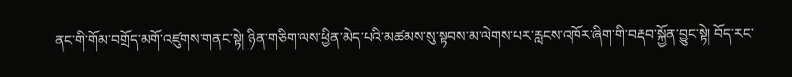ནང་གི་གོམ་བགྲོད་མགོ་འཛུགས་གནང་སྟེ། ཉིན་གཅིག་ལས་ཕྱིན་མེད་པའི་མཚམས་སུ་སྟབས་མ་ལེགས་པར་རླངས་འཁོར་ཞིག་གི་བརྡབ་སྐྱོན་བྱུང་སྟེ། བོད་རང་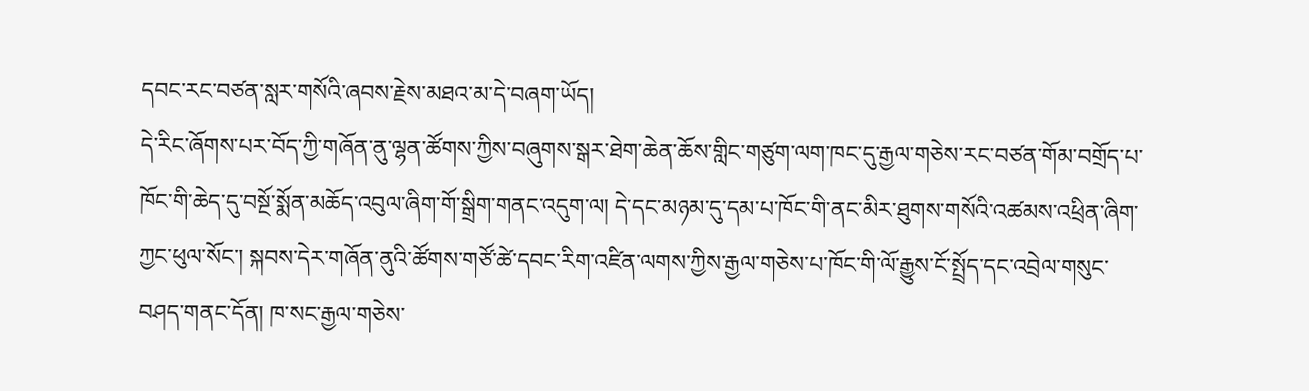དབང་རང་བཙན་སླར་གསོའི་ཞབས་རྗེས་མཐའ་མ་དེ་བཞག་ཡོད།
དེ་རིང་ཞོགས་པར་བོད་ཀྱི་གཞོན་ནུ་ལྷན་ཚོགས་ཀྱིས་བཞུགས་སྒར་ཐེག་ཆེན་ཆོས་གླིང་གཙུག་ལག་ཁང་དུ་རྒྱལ་གཅེས་རང་བཙན་གོམ་བགྲོད་པ་ཁོང་གི་ཆེད་དུ་བསྔོ་སྨོན་མཆོད་འབུལ་ཞིག་གོ་སྒྲིག་གནང་འདུག་ལ། དེ་དང་མཉམ་དུ་དམ་པ་ཁོང་གི་ནང་མིར་ཐུགས་གསོའི་འཚམས་འཕྲིན་ཞིག་ཀྱང་ཕུལ་སོང་། སྐབས་དེར་གཞོན་ནུའི་ཚོགས་གཙོ་ཚེ་དབང་རིག་འཛིན་ལགས་ཀྱིས་རྒྱལ་གཅེས་པ་ཁོང་གི་ལོ་རྒྱུས་ངོ་སྤྲོད་དང་འབྲེལ་གསུང་བཤད་གནང་དོན། ཁ་སང་རྒྱལ་གཅེས་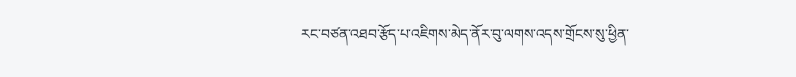རང་བཙན་འཐབ་རྩོད་པ་འཇིགས་མེད་ནོར་བུ་ལགས་འདས་གྲོངས་སུ་ཕྱིན་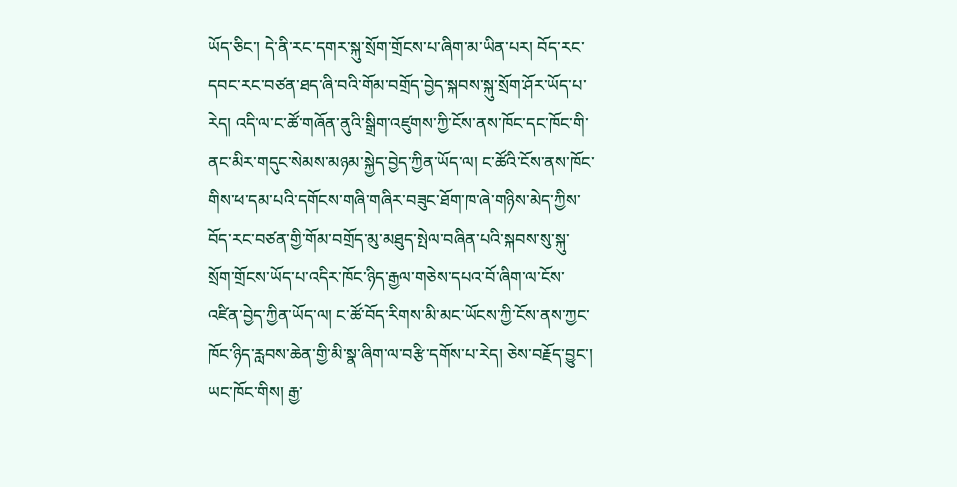ཡོད་ཅིང་། དེ་ནི་རང་དགར་སྐུ་སྲོག་གྲོངས་པ་ཞིག་མ་ཡིན་པར། བོད་རང་དབང་རང་བཙན་ཐད་ཞི་བའི་གོམ་བགྲོད་བྱེད་སྐབས་སྐུ་སྲོག་ཤོར་ཡོད་པ་རེད། འདི་ལ་ང་ཚོ་གཞོན་ནུའི་སྒྲིག་འཛུགས་ཀྱི་ངོས་ནས་ཁོང་དང་ཁོང་གི་ནང་མིར་གདུང་སེམས་མཉམ་སྐྱེད་བྱེད་ཀྱིན་ཡོད་ལ། ང་ཚོའི་ངོས་ནས་ཁོང་གིས་ཕ་དམ་པའི་དགོངས་གཞི་གཞིར་བཟུང་ཐོག་ཁ་ཞེ་གཉིས་མེད་ཀྱིས་བོད་རང་བཙན་གྱི་གོམ་བགྲོད་མུ་མཐུད་སྤེལ་བཞིན་པའི་སྐབས་སུ་སྐུ་སྲོག་གྲོངས་ཡོད་པ་འདིར་ཁོང་ཉིད་རྒྱལ་གཅེས་དཔའ་བོ་ཞིག་ལ་ངོས་འཛིན་བྱེད་ཀྱིན་ཡོད་ལ། ང་ཚོ་བོད་རིགས་མི་མང་ཡོངས་ཀྱི་ངོས་ནས་ཀྱང་ཁོང་ཉིད་རླབས་ཆེན་གྱི་མི་སྣ་ཞིག་ལ་བརྩི་དགོས་པ་རེད། ཅེས་བརྗོད་བྱུང་།
ཡང་ཁོང་གིས། རྒྱ་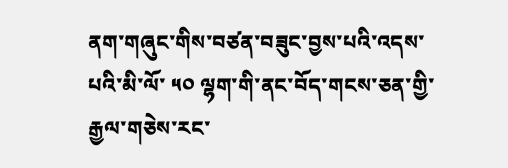ནག་གཞུང་གིས་བཙན་བཟུང་བྱས་པའི་འདས་པའི་མི་ལོ་ ༥༠ ལྷག་གི་ནང་བོད་གངས་ཅན་གྱི་རྒྱལ་གཅེས་རང་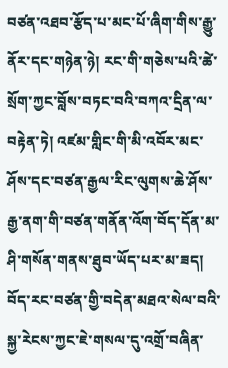བཙན་འཐབ་རྩོད་པ་མང་པོ་ཞིག་གིས་རྒྱུ་ནོར་དང་གཉེན་ཉེ། རང་གི་གཅེས་པའི་ཚེ་སྲོག་ཀྱང་བློས་བཏང་བའི་བཀའ་དྲིན་ལ་བརྟེན་ཏེ། འཛམ་གླིང་གི་མི་འབོར་མང་ཤོས་དང་བཙན་རྒྱལ་རིང་ལུགས་ཆེ་ཤོས་རྒྱ་ནག་གི་བཙན་གནོན་འོག་བོད་དོན་མ་ཤི་གསོན་གནས་ཐུབ་ཡོད་པར་མ་ཟད། བོད་རང་བཙན་གྱི་བདེན་མཐའ་སེལ་བའི་སྐྱ་རེངས་ཀྱང་ཇེ་གསལ་དུ་འགྲོ་བཞིན་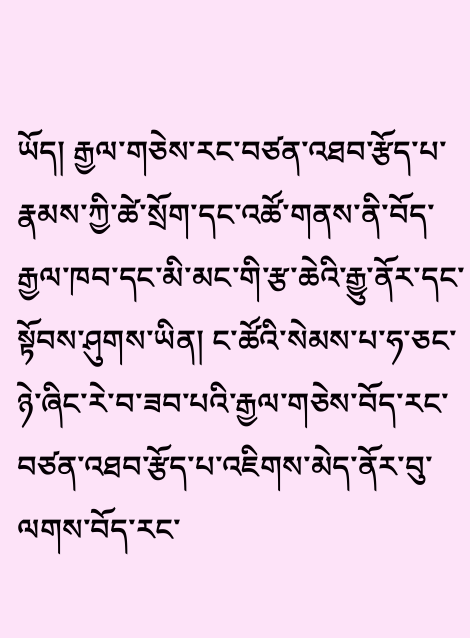ཡོད། རྒྱལ་གཅེས་རང་བཙན་འཐབ་རྩོད་པ་རྣམས་ཀྱི་ཚེ་སྲོག་དང་འཚོ་གནས་ནི་བོད་རྒྱལ་ཁབ་དང་མི་མང་གི་རྩ་ཆེའི་རྒྱུ་ནོར་དང་སྟོབས་ཤུགས་ཡིན། ང་ཚོའི་སེམས་པ་ཧ་ཅང་ཉེ་ཞིང་རེ་བ་ཟབ་པའི་རྒྱལ་གཅེས་བོད་རང་བཙན་འཐབ་རྩོད་པ་འཇིགས་མེད་ནོར་བུ་ལགས་བོད་རང་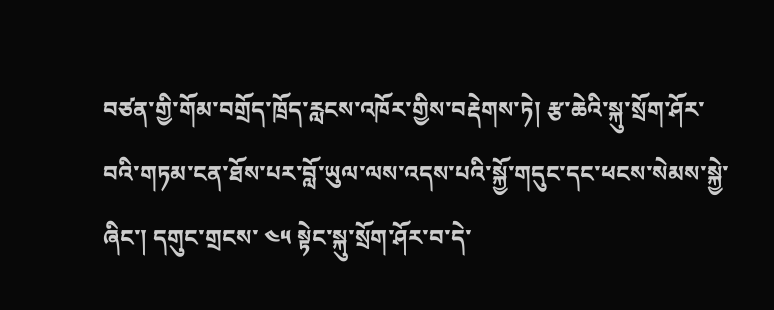བཙན་གྱི་གོམ་བགྲོད་ཁྲོད་རླངས་འཁོར་གྱིས་བརྡེགས་ཏེ། རྩ་ཆེའི་སྐུ་སྲོག་ཤོར་བའི་གཏམ་ངན་ཐོས་པར་བློ་ཡུལ་ལས་འདས་པའི་སྐྱོ་གདུང་དང་ཕངས་སེམས་སྐྱེ་ཞིང་། དགུང་གྲངས་ ༤༥ སྟེང་སྐུ་སྲོག་ཤོར་བ་དེ་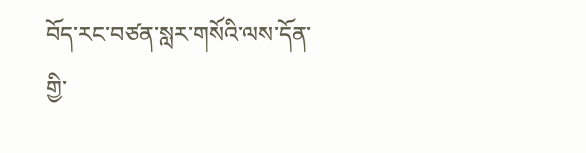བོད་རང་བཙན་སླར་གསོའི་ལས་དོན་གྱི་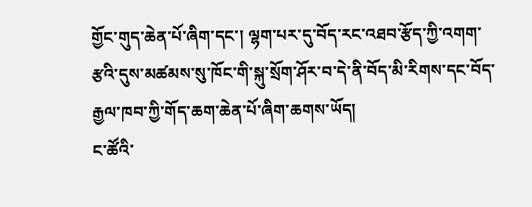གྱོང་གུད་ཆེན་པོ་ཞིག་དང་། ལྷག་པར་དུ་བོད་རང་འཐབ་རྩོད་ཀྱི་འགག་རྩའི་དུས་མཚམས་སུ་ཁོང་གི་སྐུ་སྲོག་ཤོར་བ་དེ་ནི་བོད་མི་རིགས་དང་བོད་རྒྱལ་ཁབ་ཀྱི་གོད་ཆག་ཆེན་པོ་ཞིག་ཆགས་ཡོད།
ང་ཚོའི་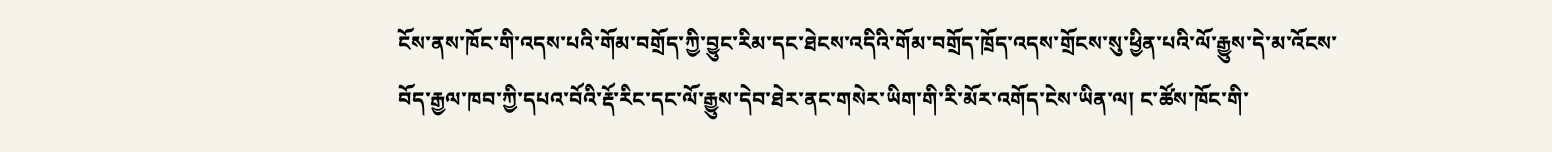ངོས་ནས་ཁོང་གི་འདས་པའི་གོམ་བགྲོད་ཀྱི་བྱུང་རིམ་དང་ཐེངས་འདིའི་གོམ་བགྲོད་ཁྲོད་འདས་གྲོངས་སུ་ཕྱིན་པའི་ལོ་རྒྱུས་དེ་མ་འོངས་བོད་རྒྱལ་ཁབ་ཀྱི་དཔའ་བོའི་རྡོ་རིང་དང་ལོ་རྒྱུས་དེབ་ཐེར་ནང་གསེར་ཡིག་གི་རི་མོར་འགོད་ངེས་ཡིན་ལ། ང་ཚོས་ཁོང་གི་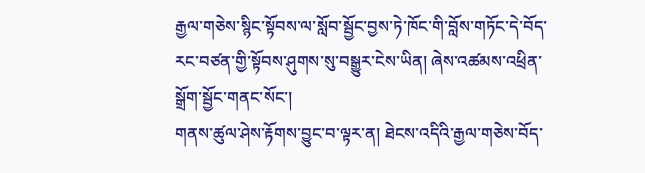རྒྱལ་གཅེས་སྙིང་སྟོབས་ལ་སློབ་སྦྱོང་བྱས་ཏེ་ཁོང་གི་བློས་གཏོང་དེ་བོད་རང་བཙན་གྱི་སྟོབས་ཤུགས་སུ་བསྒྱུར་ངེས་ཡིན། ཞེས་འཚམས་འཕྲིན་སྒྲོག་སྦྱོང་གནང་སོང་།
གནས་ཚུལ་ཤེས་རྟོགས་བྱུང་བ་ལྟར་ན། ཐེངས་འདིའི་རྒྱལ་གཅེས་བོད་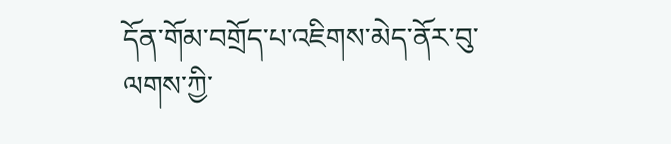དོན་གོམ་བགྲོད་པ་འཇིགས་མེད་ནོར་བུ་ལགས་ཀྱི་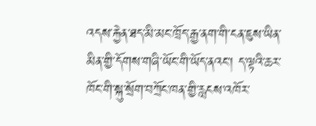འདས་རྐྱེན་ཐད་མི་མང་ཁྲོད་རྒྱ་ནག་གི་ངན་ཇུས་ཡིན་མིན་གྱི་དོགས་གཞི་ཡོང་གི་ཡོད་ནའང་། ད་ལྟའི་ཆར་ཁོང་གི་སྐུ་སྲོག་བཀྲོང་ཁན་གྱི་རླངས་འཁོར་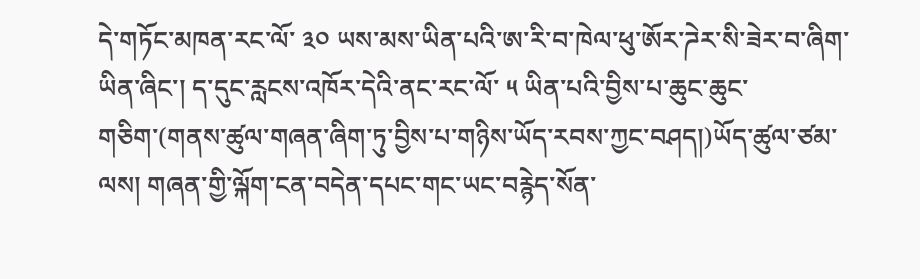དེ་གཏོང་མཁན་རང་ལོ་ ༣༠ ཡས་མས་ཡིན་པའི་ཨ་རི་བ་ཁེལ་ཕུ་ཨོར་ཌེར་སི་ཟེར་བ་ཞིག་ཡིན་ཞིང་། ད་དུང་རླངས་འཁོར་དེའི་ནང་རང་ལོ་ ༥ ཡིན་པའི་བྱིས་པ་ཆུང་ཆུང་གཅིག་(གནས་ཚུལ་གཞན་ཞིག་ཏུ་བྱིས་པ་གཉིས་ཡོད་རབས་ཀྱང་བཤད།)ཡོད་ཚུལ་ཙམ་ལས། གཞན་གྱི་ལྐོག་ངན་བདེན་དཔང་གང་ཡང་བརྙེད་སོན་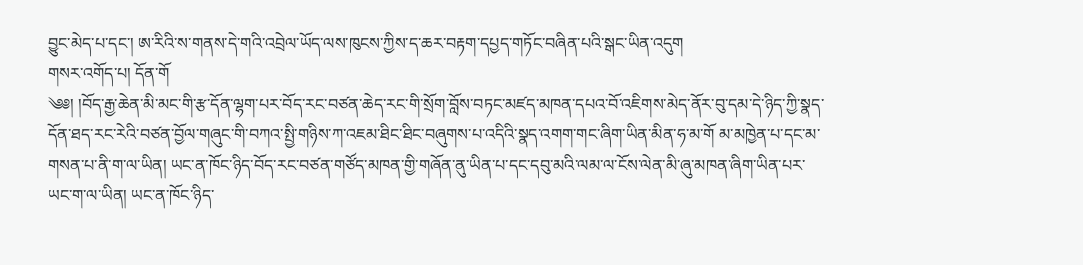བྱུང་མེད་པ་དང་། ཨ་རིའི་ས་གནས་དེ་གའི་འབྲེལ་ཡོད་ལས་ཁུངས་ཀྱིས་ད་ཆར་བརྟག་དཔྱད་གཏོང་བཞིན་པའི་སྒང་ཡིན་འདུག
གསར་འགོད་པ། དོན་གོ
༄༅། །བོད་རྒྱ་ཆེན་མི་མང་གི་རྩ་དོན་ལྷག་པར་བོད་རང་བཙན་ཆེད་རང་གི་སྲོག་བློས་བཏང་མཛད་མཁན་དཔའ་བོ་འཇིགས་མེད་ནོར་བུ་དམ་དེ་ཉིད་ཀྱི་སྣད་དོན་ཐད་རང་རེའི་བཙན་བྱོལ་གཞུང་གི་བཀའ་སྤྱི་གཉིས་ཀ་འཇམ་ཐིང་ཐིང་བཞུགས་པ་འདིའི་སྣད་འགག་གང་ཞིག་ཡིན་མིན་ཧ་མ་གོ མ་མཁྱེན་པ་དང་མ་གསན་པ་ནི་ག་ལ་ཡིན། ཡང་ན་ཁོང་ཉིད་བོད་རང་བཙན་གཙོད་མཁན་གྱི་གཞོན་ནུ་ཡིན་པ་དང་དབུ་མའི་ལམ་ལ་ངོས་ལེན་མི་ཞུ་མཁན་ཞིག་ཡིན་པར་ཡང་ག་ལ་ཡིན། ཡང་ན་ཁོང་ཉིད་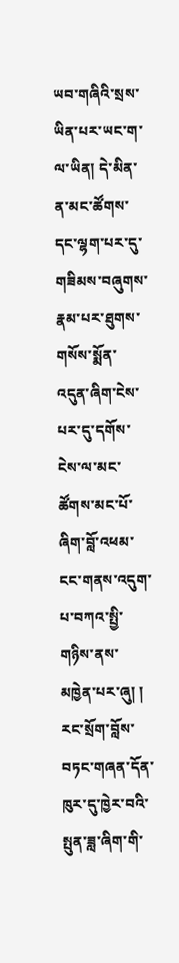ཡབ་གཞིའི་སྲས་ཡིན་པར་ཡང་ག་ལ་ཡིན། དེ་མིན་ན་མང་ཚོགས་དང་ལྷག་པར་དུ་གཟིམས་བཞུགས་རྣམ་པར་ཐུགས་གསོས་སྨོན་འདུན་ཞིག་ངེས་པར་དུ་དགོས་ངེས་ལ་མང་ཚོགས་མང་པོ་ཞིག་བློ་འཕམ་ངང་གནས་འདུག་པ་བཀའ་སྤྱི་གཉིས་ནས་མཁྱེན་པར་ཞུ། །
རང་སྲོག་བློས་བཏང་གཞན་དོན་ཁུར་དུ་ཁྱེར་བའི་སྤུན་ཟླ་ཞིག་གི་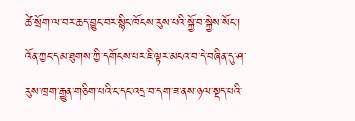ཚེ་སྲོག་ལ་བར་ཆད་བྱུང་བར་སྙིང་ཁོངས་རུས་པའི་སྐྱོ་བ་སྐྱེས་སོང་། འོན་ཀྱང་དམ་ཐུགས་ཀྱི་དགོངས་པར་ཇི་ལྟར་མངའ་བ་དེ་བཞིན་དུ་ཤ་རུས་ཁྲག་རྒྱུན་གཅིག་པའི་ང་དང་འདྲ་བ་དག་ཟ་ནས་ཉལ་སྡད་པའི་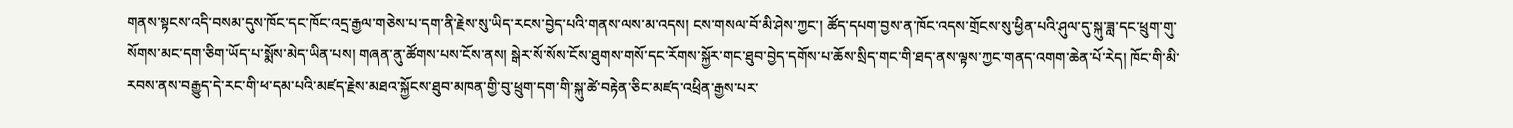གནས་སྟངས་འདི་བསམ་དུས་ཁོང་དང་ཁོང་འདྲ་རྒྱལ་གཅེས་པ་དག་ནི་རྗེས་སུ་ཡིད་རངས་བྱེད་པའི་གནས་ལས་མ་འདས། ངས་གསལ་བོ་མི་ཤེས་ཀྱང་། ཚོད་དཔག་བྱས་ན་ཁོང་འདས་གྲོངས་སུ་ཕྱིན་པའི་ཤུལ་དུ་སྐུ་ཟླ་དང་ཕྲུག་གུ་སོགས་མང་དག་ཅིག་ཡོད་པ་སྨོས་མེད་ཡིན་པས། གཞན་ནུ་ཚོགས་པས་ངོས་ནས། སྒེར་སོ་སོས་ངོས་ཐུགས་གསོ་དང་རོགས་སྐྱོར་གང་ཐུབ་བྱེད་དགོས་པ་ཆོས་སྲིད་གང་གི་ཐད་ནས་ལྟས་ཀྱང་གནད་འགག་ཆེན་པོ་རེད། ཁོང་གི་མི་རབས་ནས་བརྒྱུད་དེ་རང་གི་ཕ་དམ་པའི་མཛད་རྗེས་མཐའ་སྐྱོངས་ཐུབ་མཁན་གྱི་བུ་ཕྲུག་དག་གི་སྐུ་ཚེ་བརྟེན་ཅིང་མཛད་འཕྲིན་རྒྱས་པར་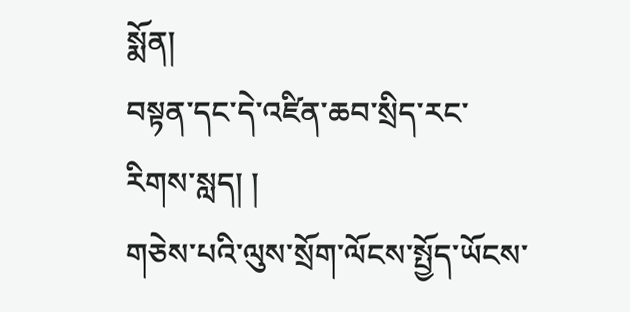སྨོན།
བསྟན་དང་དེ་འཛིན་ཆབ་སྲིད་རང་རིགས་སླད། །
གཅེས་པའི་ལུས་སྲོག་ལོངས་སྤྱོད་ཡོངས་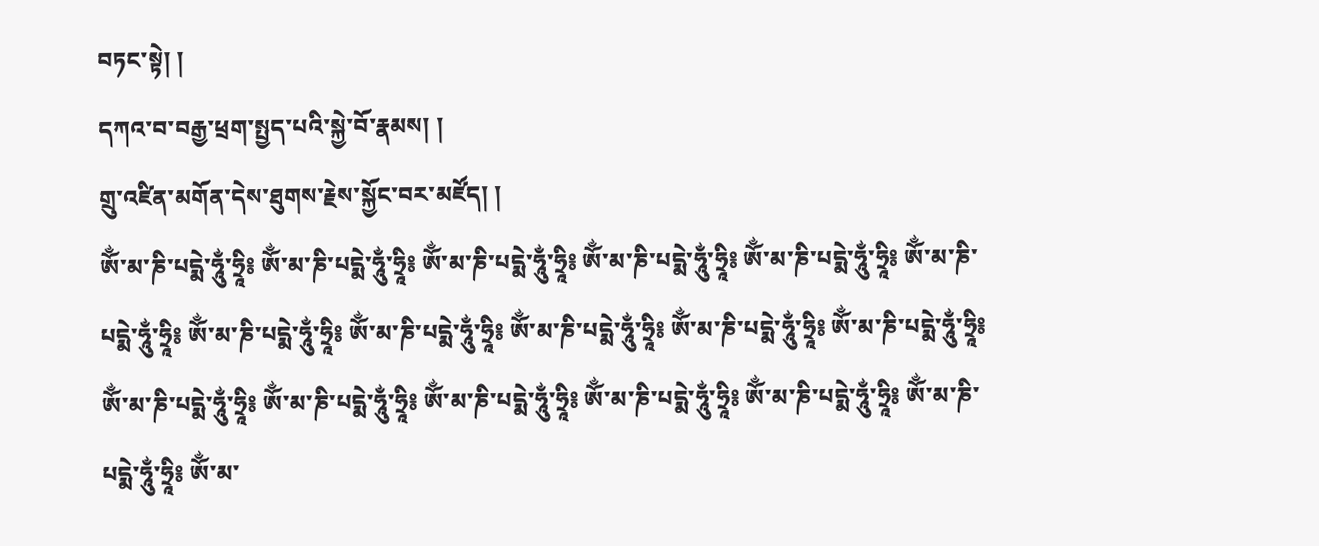བཏང་སྟེ། །
དཀའ་བ་བརྒྱ་ཕྲག་སྤྱད་པའི་སྐྱེ་བོ་རྣམས། །
གྲུ་འཛིན་མགོན་དེས་ཐུགས་རྗེས་སྐྱོང་བར་མཛོད། །
ཨོྂ་མ་ཎི་པདྨེ་ཧཱུྂ་ཧྲཱི༔ ཨོྂ་མ་ཎི་པདྨེ་ཧཱུྂ་ཧྲཱི༔ ཨོྂ་མ་ཎི་པདྨེ་ཧཱུྂ་ཧྲཱི༔ ཨོྂ་མ་ཎི་པདྨེ་ཧཱུྂ་ཧྲཱི༔ ཨོྂ་མ་ཎི་པདྨེ་ཧཱུྂ་ཧྲཱི༔ ཨོྂ་མ་ཎི་པདྨེ་ཧཱུྂ་ཧྲཱི༔ ཨོྂ་མ་ཎི་པདྨེ་ཧཱུྂ་ཧྲཱི༔ ཨོྂ་མ་ཎི་པདྨེ་ཧཱུྂ་ཧྲཱི༔ ཨོྂ་མ་ཎི་པདྨེ་ཧཱུྂ་ཧྲཱི༔ ཨོྂ་མ་ཎི་པདྨེ་ཧཱུྂ་ཧྲཱི༔ ཨོྂ་མ་ཎི་པདྨེ་ཧཱུྂ་ཧྲཱི༔ ཨོྂ་མ་ཎི་པདྨེ་ཧཱུྂ་ཧྲཱི༔ ཨོྂ་མ་ཎི་པདྨེ་ཧཱུྂ་ཧྲཱི༔ ཨོྂ་མ་ཎི་པདྨེ་ཧཱུྂ་ཧྲཱི༔ ཨོྂ་མ་ཎི་པདྨེ་ཧཱུྂ་ཧྲཱི༔ ཨོྂ་མ་ཎི་པདྨེ་ཧཱུྂ་ཧྲཱི༔ ཨོྂ་མ་ཎི་པདྨེ་ཧཱུྂ་ཧྲཱི༔ ཨོྂ་མ་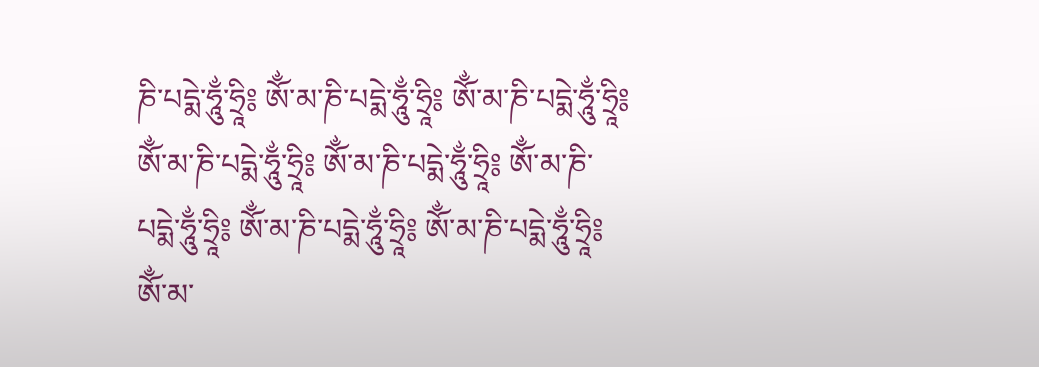ཎི་པདྨེ་ཧཱུྂ་ཧྲཱི༔ ཨོྂ་མ་ཎི་པདྨེ་ཧཱུྂ་ཧྲཱི༔ ཨོྂ་མ་ཎི་པདྨེ་ཧཱུྂ་ཧྲཱི༔ ཨོྂ་མ་ཎི་པདྨེ་ཧཱུྂ་ཧྲཱི༔ ཨོྂ་མ་ཎི་པདྨེ་ཧཱུྂ་ཧྲཱི༔ ཨོྂ་མ་ཎི་པདྨེ་ཧཱུྂ་ཧྲཱི༔ ཨོྂ་མ་ཎི་པདྨེ་ཧཱུྂ་ཧྲཱི༔ ཨོྂ་མ་ཎི་པདྨེ་ཧཱུྂ་ཧྲཱི༔ ཨོྂ་མ་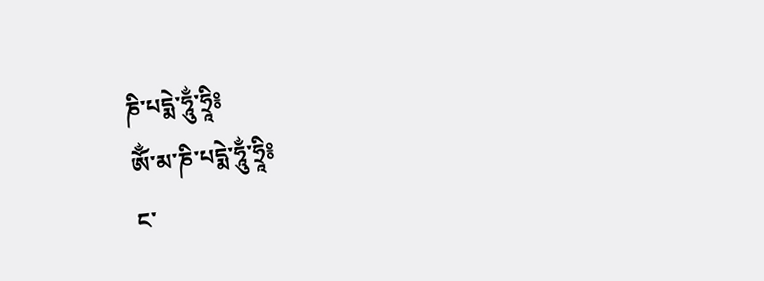ཎི་པདྨེ་ཧཱུྂ་ཧྲཱི༔
ཨོྂ་མ་ཎི་པདྨེ་ཧཱུྂ་ཧྲཱི༔
ང་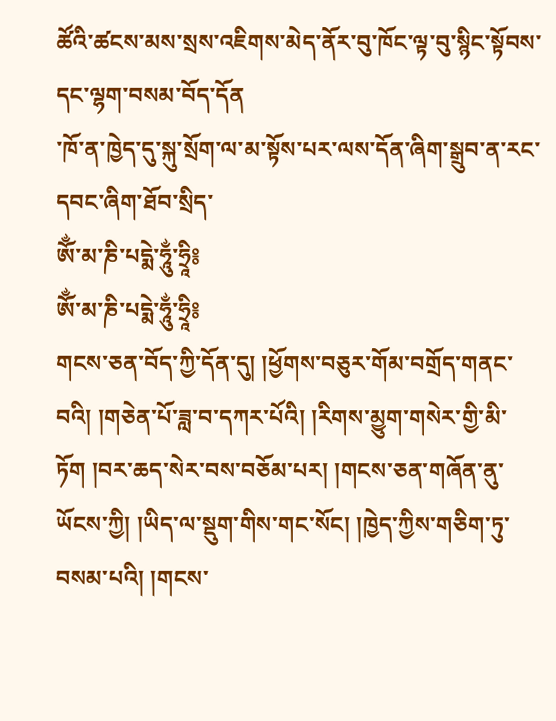ཚོའི་ཚངས་མས་སྲས་འཇིགས་མེད་ནོར་བུ་ཁོང་ལྟ་བུ་སྙིང་སྟོབས་དང་ལྷག་བསམ་བོད་དོན
་ཁོ་ན་ཁྱེད་དུ་སྐུ་སྲོག་ལ་མ་སྟོས་པར་ལས་དོན་ཞིག་སྒྲུབ་ན་རང་དབང་ཞིག་ཐོབ་སྲིད་
ཨོྂ་མ་ཎི་པདྨེ་ཧཱུྂ་ཧྲཱི༔
ཨོྂ་མ་ཎི་པདྨེ་ཧཱུྂ་ཧྲཱི༔
གངས་ཅན་བོད་ཀྱི་དོན་དུ། །ཕྱོགས་བཅུར་གོམ་བགྲོད་གནང་བའི། །གཅེན་པོ་ཟླ་བ་དཀར་པོའི། །རིགས་མྱུག་གསེར་གྱི་མི་ཏོག །བར་ཆད་སེར་བས་བཅོམ་པར། །གངས་ཅན་གཞོན་ནུ་ཡོངས་ཀྱི། །ཡིད་ལ་སྡུག་གིས་གང་སོང། །ཁྱེད་ཀྱིས་གཅིག་ཏུ་བསམ་པའི། །གངས་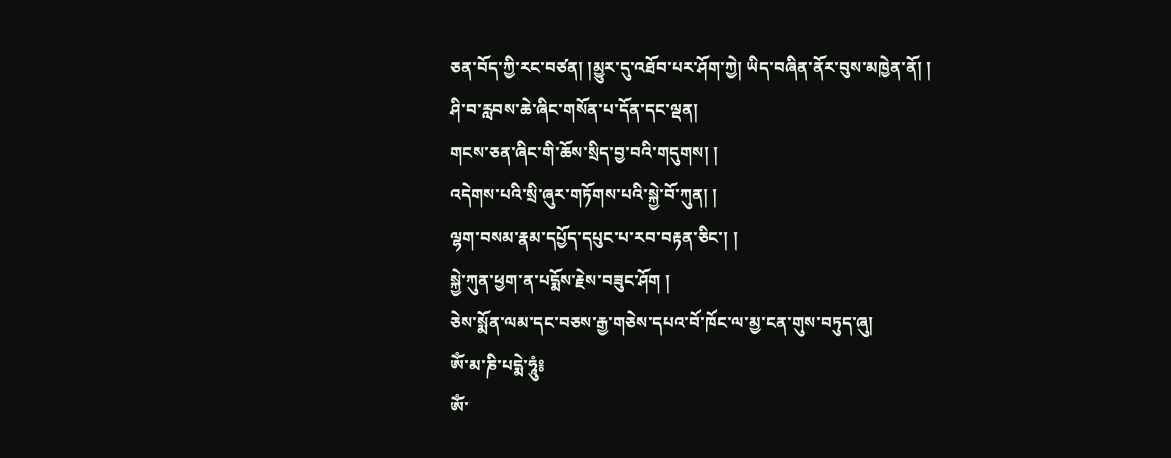ཅན་བོད་ཀྱི་རང་བཙན། །མྱུར་དུ་འཐོབ་པར་ཤོག་ཀྱེ། ཡིད་བཞིན་ནོར་བུས་མཁྱེན་ནོ། །
ཤི་བ་རླབས་ཆེ་ཞིང་གསོན་པ་དོན་དང་ལྡན།
གངས་ཅན་ཞིང་གི་ཆོས་སྲིད་བྱ་བའི་གདུགས། །
འདེགས་པའི་སྲི་ཞུར་གཏོགས་པའི་སྐྱེ་བོ་ཀུན། །
ལྷག་བསམ་རྣམ་དཔྱོད་དཔུང་པ་རབ་བརྟན་ཅིང་། །
སྐྱེ་ཀུན་ཕྱག་ན་པདྨོས་རྗེས་བཟུང་ཤོག །
ཅེས་སྨོན་ལམ་དང་བཅས་རྒྱ་གཅེས་དཔའ་བོ་ཁོང་ལ་མྱ་ངན་གུས་བཏུད་ཞུ།
ཨོཾ་མ་ཎི་པདྨེ་ཧཱུཾ༔
ཨོཾ་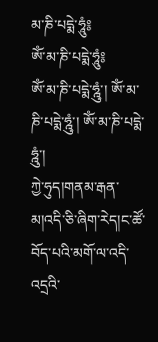མ་ཎི་པདྨེ་ཧཱུཾ༔
ཨོཾ་མ་ཎི་པདྨེ་ཧཱུཾ༔
ཨོཾ་མ་ཎི་པདྨེ་ཧྰུཾ་། ཨོཾ་མ་ཎི་པདྨེ་ཧྰུཾ་། ཨོཾ་མ་ཎི་པདྨེ་ཧྰུཾ་།
ཀྱེ་ཧུད།གནམ་རྒན་མ།འདི་ཅི་ཞིག་རེད།ང་ཚོ་བོད་པའི་མགོ་ལ་འདི་འདྲའི་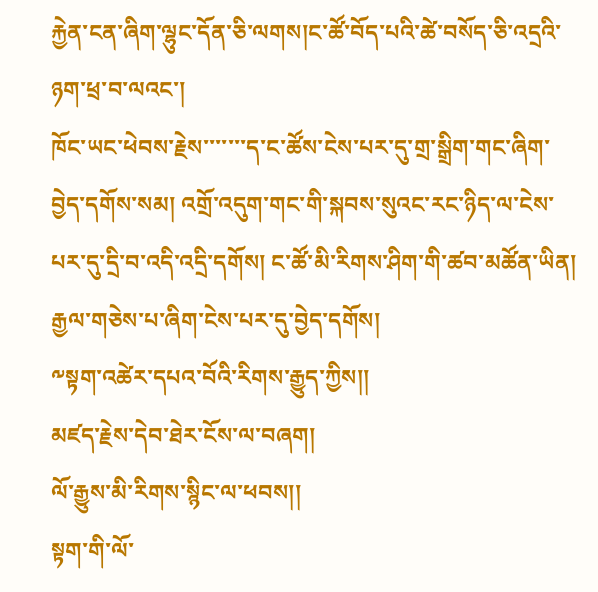རྐྱེན་ངན་ཞིག་ལྷུང་དོན་ཅི་ལགས།ང་ཚོ་བོད་པའི་ཚེ་བསོད་ཅི་འདྲའི་ཉག་ཕྲ་བ་ལའང་།
ཁོང་ཡང་ཕེབས་རྗེས་་་་་་་ད་ང་ཚོས་ངེས་པར་དུ་གྲ་སྒྲིག་གང་ཞིག་བྱེད་དགོས་སམ། འགྲོ་འདུག་གང་གི་སྐབས་སུའང་རང་ཉིད་ལ་ངེས་པར་དུ་དྲི་བ་འདི་འདྲི་དགོས། ང་ཚོ་མི་རིགས་ཤིག་གི་ཚབ་མཚོན་ཡིན། རྒྱལ་གཅེས་པ་ཞིག་ངེས་པར་དུ་བྱེད་དགོས།
༸སྟག་འཚེར་དཔའ་བོའི་རིགས་རྒྱུད་ཀྱིས།།
མཛད་རྗེས་དེབ་ཐེར་ངོས་ལ་བཞག།
ལོ་རྒྱུས་མི་རིགས་སྙིང་ལ་ཕབས།།
སྟག་གི་ལོ་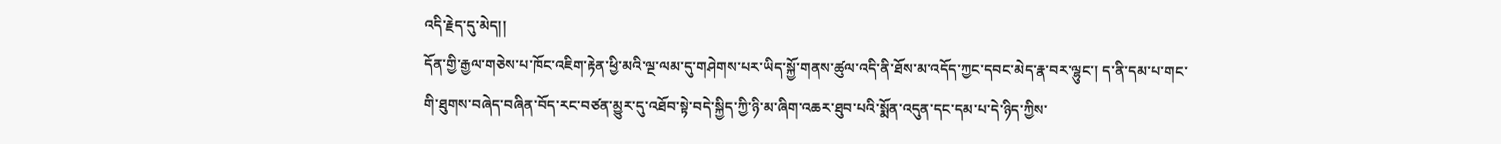འདི་རྗེད་དུ་མེད།།
དོན་གྱི་རྒྱལ་གཅེས་པ་ཁོང་འཇིག་རྟེན་ཕྱི་མའི་ལྔ་ལམ་དུ་གཤེགས་པར་ཡིད་སྐྱོ་གནས་ཚུལ་འདི་ནི་ཐོས་མ་འདོད་ཀྱང་དབང་མེད་རྣ་བར་ལྷུང་། ད་ནི་དམ་པ་གང་གི་ཐུགས་བཞེད་བཞིན་བོད་རང་བཙན་མྱུར་དུ་འཐོབ་སྟེ་བདེ་སྐྱིད་ཀྱི་ཉི་མ་ཞིག་འཆར་ཐུབ་པའི་སྨོན་འདུན་དང་དམ་པ་དེ་ཉིད་ཀྱིས་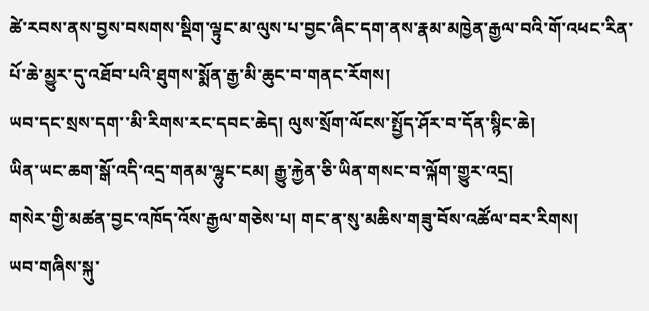ཚེ་རབས་ནས་བྱས་བསགས་སྡིག་ལྟུང་མ་ལུས་པ་བྱང་ཞིང་དག་ནས་རྣམ་མཁྱེན་རྒྱལ་བའི་གོ་འཕང་རིན་པོ་ཆེ་མྱུར་དུ་འཐོབ་པའི་ཐུགས་སྨོན་རྒྱ་མི་ཆུང་བ་གནང་རོགས།
ཡབ་དང་སྲས་དག་་མི་རིགས་རང་དབང་ཆེད། ལུས་སྲོག་ལོངས་སྤྱོད་ཤོར་བ་དོན་སྙིང་ཆེ།
ཡིན་ཡང་ཆག་སྒོ་འདི་འདྲ་གནམ་ལྷུང་ངམ། རྒྱུ་རྐྱེན་ཅི་ཡིན་གསང་བ་ལྐོག་གྱུར་འདྲ།
གསེར་གྱི་མཚན་བྱང་འཁོད་འོས་རྒྱལ་གཅེས་པ། གང་ན་སུ་མཆིས་གཟུ་བོས་འཚོལ་བར་རིགས།
ཡབ་གཞིས་སྐུ་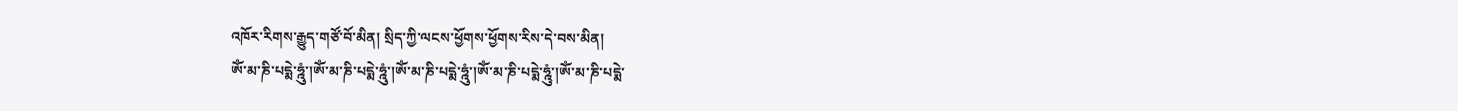འཁོར་རིགས་རྒྱུད་གཙོ་བོ་མིན། སྲིད་ཀྱི་ལངས་ཕྱོགས་ཕྱོགས་རིས་དེ་བས་མིན།
ཨོཾ་མ་ཎི་པདྨེ་ཧྰུཾ་།ཨོཾ་མ་ཎི་པདྨེ་ཧྰུཾ་།ཨོཾ་མ་ཎི་པདྨེ་ཧྰུཾ་།ཨོཾ་མ་ཎི་པདྨེ་ཧྰུཾ་།ཨོཾ་མ་ཎི་པདྨེ་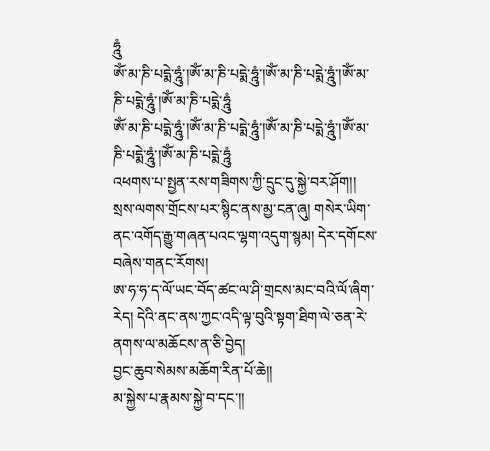ཧྰུཾ
ཨོཾ་མ་ཎི་པདྨེ་ཧྰུཾ་།ཨོཾ་མ་ཎི་པདྨེ་ཧྰུཾ་།ཨོཾ་མ་ཎི་པདྨེ་ཧྰུཾ་།ཨོཾ་མ་ཎི་པདྨེ་ཧྰུཾ་།ཨོཾ་མ་ཎི་པདྨེ་ཧྰུཾ
ཨོཾ་མ་ཎི་པདྨེ་ཧྰུཾ་།ཨོཾ་མ་ཎི་པདྨེ་ཧྰུཾ་།ཨོཾ་མ་ཎི་པདྨེ་ཧྰུཾ་།ཨོཾ་མ་ཎི་པདྨེ་ཧྰུཾ་།ཨོཾ་མ་ཎི་པདྨེ་ཧྰུཾ
འཕགས་པ་སྤྱན་རས་གཟིགས་ཀྱི་དྲུང་དུ་སྐྱེ་བར་ཤོག།།
སྲས་ལགས་གྲོངས་པར་སྙིང་ནས་མྱ་ངན་ཞུ། གསེར་ཡིག་ནང་འགོད་རྒྱུ་གཞན་པའང་ལྷག་འདུག་སྙམ། དེར་དགོངས་བཞེས་གནང་རོགས།
ཨ་ཧ་ཧ་ད་ལོ་ཡང་བོད་ཚང་ལ་ཤི་གྲངས་མང་བའི་ལོ་ཞིག་རེད། དེའི་ནང་ནས་ཀྱང་འདི་ལྟ་བུའི་སྟག་ཐིག་ལེ་ཅན་རེ་ནགས་ལ་མཆོངས་ན་ཅི་བྱེད།
བྱང་ཆུབ་སེམས་མཆོག་རིན་པོ་ཆེ།།
མ་སྐྱེས་པ་རྣམས་སྐྱེ་བ་དང་།།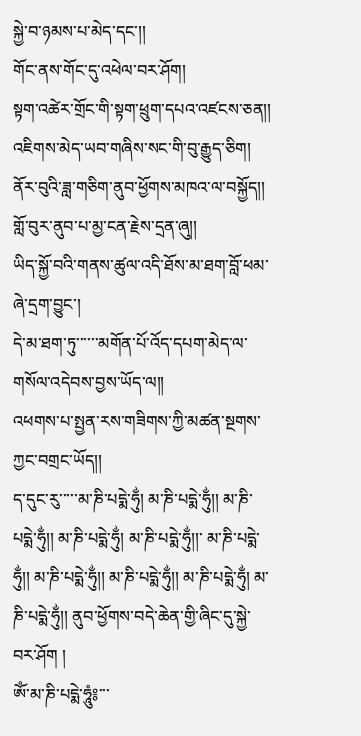སྐྱེ་བ་ཉམས་པ་མེད་དང་།།
གོང་ནས་གོང་དུ་འཕེལ་བར་ཤོག།
སྟག་འཚེར་གྲོང་གི་སྟག་ཕྲུག་དཔའ་འཛངས་ཅན།།
འཇིགས་མེད་ཡབ་གཞིས་སང་གི་བུ་རྒྱུད་ཅིག།
ནོར་བུའི་ཟླ་གཅིག་ནུབ་ཕྱོགས་མཁའ་ལ་བསྐྱོད།།
གློ་བུར་ནུབ་པ་མྱ་ངན་རྗེས་དྲན་ཞུ།།
ཡིད་སྐྱོ་བའི་གནས་ཚུལ་འདི་ཐོས་མ་ཐག་བློ་ཕམ་ཞེ་དྲག་བྱུང་།
དེ་མ་ཐག་ཏུ་་་་་་མགོན་པོ་འོད་དཔག་མེད་ལ་གསོལ་འདེབས་བྱས་ཡོད་ལ།།
འཕགས་པ་སྤྱན་རས་གཟིགས་ཀྱི་མཚན་སྔགས་ཀྱང་བགྲང་ཡོད།།
ད་དུང་རུ་་་་་མ་ཎི་པདྨེ་ཧུྂ། མ་ཎི་པདྨེ་ཧུྂ།། མ་ཎི་པདྨེ་ཧུྂ།། མ་ཎི་པདྨེ་ཧུྂ། མ་ཎི་པདྨེ་ཧུྂ།།་ མ་ཎི་པདྨེ་ཧུྂ།། མ་ཎི་པདྨེ་ཧུྂ།། མ་ཎི་པདྨེ་ཧུྂ།། མ་ཎི་པདྨེ་ཧུྂ། མ་ཎི་པདྨེ་ཧུྂ།། ནུབ་ཕྱོགས་བདེ་ཆེན་གྱི་ཞིང་དུ་སྐྱེ་བར་ཤོག །
ཨོཾ་མ་ཎི་པདྨེ་ཧཱུཾ༔་་་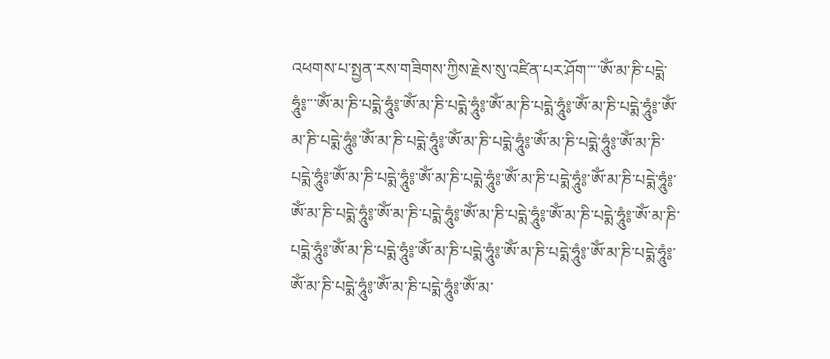འཕགས་པ་སྤྱན་རས་གཟིགས་ཀྱིས་རྗེས་སུ་འཛིན་པར་ཤོག་་་་ཨོཾ་མ་ཎི་པདྨེ་ཧཱུཾ༔་་་ཨོཾ་མ་ཎི་པདྨེ་ཧཱུཾ༔་ཨོཾ་མ་ཎི་པདྨེ་ཧཱུཾ༔་ཨོཾ་མ་ཎི་པདྨེ་ཧཱུཾ༔་ཨོཾ་མ་ཎི་པདྨེ་ཧཱུཾ༔་ཨོཾ་མ་ཎི་པདྨེ་ཧཱུཾ༔་ཨོཾ་མ་ཎི་པདྨེ་ཧཱུཾ༔་ཨོཾ་མ་ཎི་པདྨེ་ཧཱུཾ༔་ཨོཾ་མ་ཎི་པདྨེ་ཧཱུཾ༔་ཨོཾ་མ་ཎི་པདྨེ་ཧཱུཾ༔་ཨོཾ་མ་ཎི་པདྨེ་ཧཱུཾ༔་ཨོཾ་མ་ཎི་པདྨེ་ཧཱུཾ༔་ཨོཾ་མ་ཎི་པདྨེ་ཧཱུཾ༔་ཨོཾ་མ་ཎི་པདྨེ་ཧཱུཾ༔་ཨོཾ་མ་ཎི་པདྨེ་ཧཱུཾ༔་ཨོཾ་མ་ཎི་པདྨེ་ཧཱུཾ༔་ཨོཾ་མ་ཎི་པདྨེ་ཧཱུཾ༔་ཨོཾ་མ་ཎི་པདྨེ་ཧཱུཾ༔་ཨོཾ་མ་ཎི་པདྨེ་ཧཱུཾ༔་ཨོཾ་མ་ཎི་པདྨེ་ཧཱུཾ༔་ཨོཾ་མ་ཎི་པདྨེ་ཧཱུཾ༔་ཨོཾ་མ་ཎི་པདྨེ་ཧཱུཾ༔་ཨོཾ་མ་ཎི་པདྨེ་ཧཱུཾ༔་ཨོཾ་མ་ཎི་པདྨེ་ཧཱུཾ༔་ཨོཾ་མ་ཎི་པདྨེ་ཧཱུཾ༔་ཨོཾ་མ་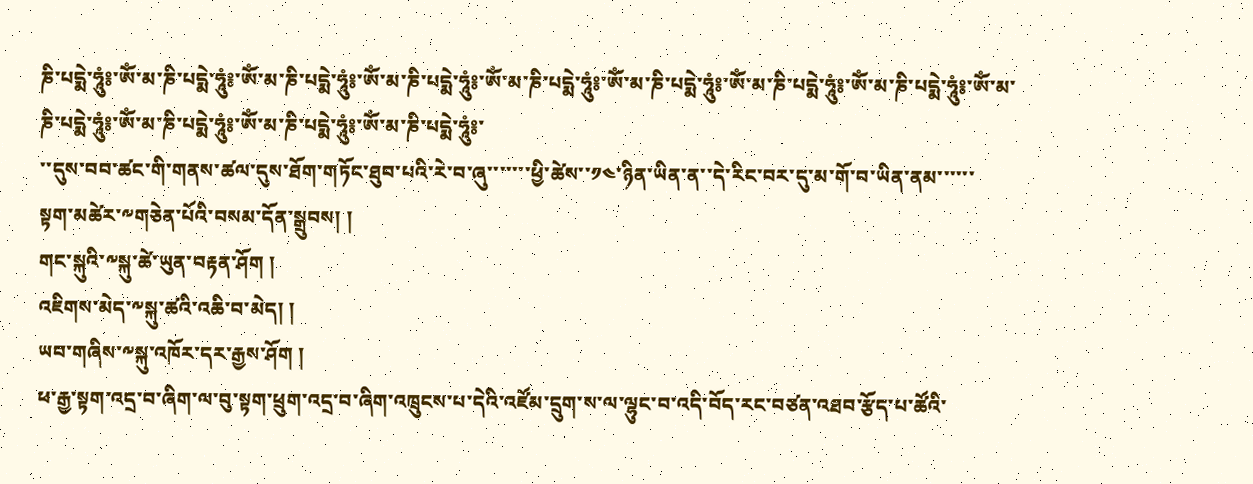ཎི་པདྨེ་ཧཱུཾ༔་ཨོཾ་མ་ཎི་པདྨེ་ཧཱུཾ༔་ཨོཾ་མ་ཎི་པདྨེ་ཧཱུཾ༔་ཨོཾ་མ་ཎི་པདྨེ་ཧཱུཾ༔་ཨོཾ་མ་ཎི་པདྨེ་ཧཱུཾ༔་ཨོཾ་མ་ཎི་པདྨེ་ཧཱུཾ༔་ཨོཾ་མ་ཎི་པདྨེ་ཧཱུཾ༔་ཨོཾ་མ་ཎི་པདྨེ་ཧཱུཾ༔་ཨོཾ་མ་ཎི་པདྨེ་ཧཱུཾ༔་ཨོཾ་མ་ཎི་པདྨེ་ཧཱུཾ༔་ཨོཾ་མ་ཎི་པདྨེ་ཧཱུཾ༔་ཨོཾ་མ་ཎི་པདྨེ་ཧཱུཾ༔་
་་དུས་བབ་ཚང་གི་གནས་ཚལ་དུས་ཐོག་གཏོང་ཐུབ་པའི་རེ་བ་ཞུ་་་་་་་ཕྱི་ཚེས་་༡༤་ཉིན་ཡིན་ན་་དེ་རིང་བར་དུ་མ་གོ་བ་ཡིན་ནམ་་་་་་
སྟག་མཚེར་༸གཅེན་པོའི་བསམ་དོན་སྒྲུབས། །
གང་སྐུའི་༸སྐུ་ཚེ་ཡུན་བརྟན་ཤོག །
འཇིགས་མེད་༸སྐུ་ཚའི་འཆི་བ་མེད། །
ཡབ་གཞིས་༸སྐུ་འཁོར་དར་རྒྱས་ཤོག །
ཕ་རྒྱ་སྟག་འདྲ་བ་ཞིག་ལ་བུ་སྟག་ཕྲུག་འདྲ་བ་ཞིག་འཁྲུངས་པ་དེའི་འཛོམ་དྲུག་ས་ལ་ལྷུང་བ་འདི་བོད་རང་བཙན་འཐབ་རྩོད་པ་ཚོའི་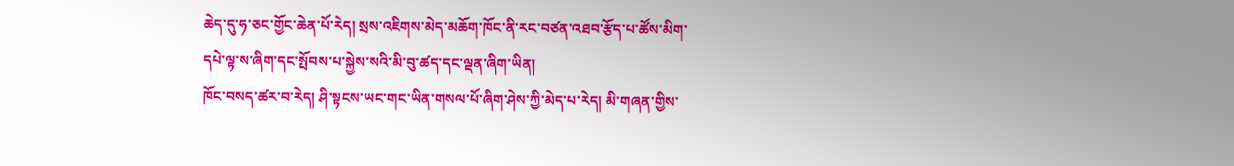ཆེད་དུ་ཧ་ཅང་གྱོང་ཆེན་པོ་རེད། སྲས་འཇིགས་མེད་མཆོག་ཁོང་ནི་རང་བཙན་འཐབ་རྩོད་པ་ཚོས་མིག་དཔེ་ལྟ་ས་ཞིག་དང་སྤོབས་པ་སྐྱེས་སའི་མི་བུ་ཚད་དང་ལྡན་ཞིག་ཡིན།
ཁོང་བསད་ཚར་བ་རེད། ཤི་སྟངས་ཡང་གང་ཡིན་གསལ་པོ་ཞིག་ཤེས་ཀྱི་མེད་པ་རེད། མི་གཞན་གྱིས་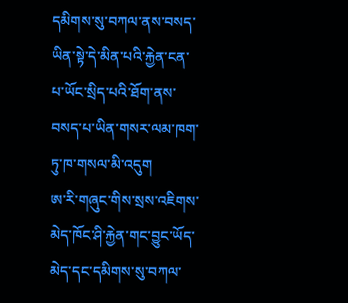དམིགས་སུ་བཀལ་ནས་བསད་ཡིན་སྟེ་དེ་མིན་པའི་རྐྱེན་ངན་པ་ཡོང་སྲིད་པའི་ཐོག་ནས་བསད་པ་ཡིན་གསར་ལམ་ཁག་ཏུ་ཁ་གསལ་མི་འདུག
ཨ་རི་གཞུང་གིས་སྲས་འཇིགས་མེད་ཁོང་ཤི་རྐྱེན་གང་བྱུང་ཡོད་མེད་དང་དམིགས་སུ་བཀལ་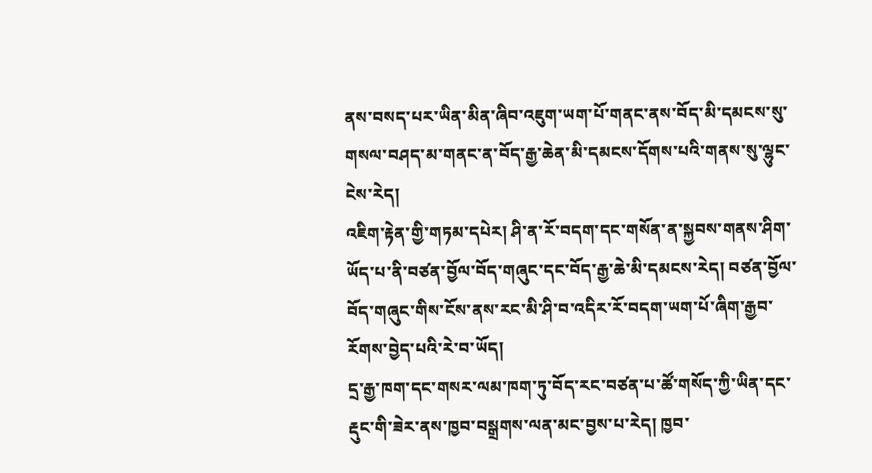ནས་བསད་པར་ཡིན་མིན་ཞིབ་འཇུག་ཡག་པོ་གནང་ནས་བོད་མི་དམངས་སུ་གསལ་བཤད་མ་གནང་ན་བོད་རྒྱ་ཆེན་མི་དམངས་དོགས་པའི་གནས་སུ་ལྷུང་ངེས་རེད།
འཇིག་རྟེན་གྱི་གཏམ་དཔེར། ཤི་ན་རོ་བདག་དང་གསོན་ན་སྐྱབས་གནས་ཤིག་ཡོད་པ་ནི་བཙན་བྱོལ་བོད་གཞུང་དང་བོད་རྒྱ་ཆེ་མི་དམངས་རེད། བཙན་བྱོལ་བོད་གཞུང་གིས་ངོས་ནས་རང་མི་ཤི་བ་འདིར་རོ་བདག་ཡག་པོ་ཞིག་རྒྱབ་རོགས་བྱེད་པའི་རེ་བ་ཡོད།
དྲ་རྒྱ་ཁག་དང་གསར་ལམ་ཁག་ཏུ་བོད་རང་བཙན་པ་ཚོ་གསོད་ཀྱི་ཡིན་དང་རྡུང་གི་ཟེར་ནས་ཁྱབ་བསྒྲགས་ལན་མང་བྱས་པ་རེད། ཁྱབ་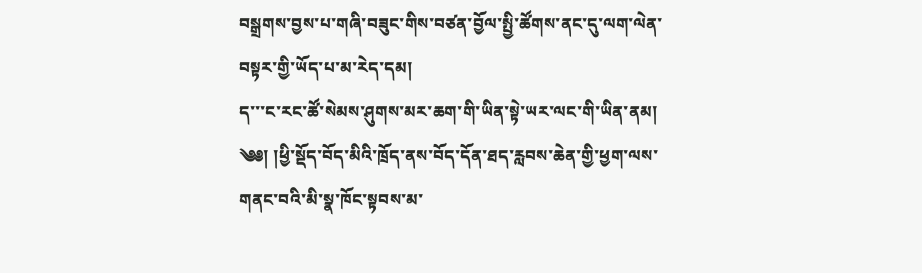བསྒྲགས་བྱས་པ་གཞི་བཟུང་གིས་བཙན་བྱོལ་སྤྱི་ཚོགས་ནང་དུ་ལག་ལེན་བསྟར་གྱི་ཡོད་པ་མ་རེད་དམ།
ད་་་ང་རང་ཚོ་སེམས་ཤུགས་མར་ཆག་གི་ཡིན་སྟེ་ཡར་ལང་གི་ཡིན་ནམ།
༄༅། །ཕྱི་སྡོད་བོད་མིའི་ཁྲོད་ནས་བོད་དོན་ཐད་རླབས་ཆེན་གྱི་ཕྱག་ལས་གནང་བའི་མི་སྣ་ཁོང་སྟབས་མ་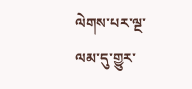ལེགས་པར་ལྔ་ལམ་དུ་གྱུར་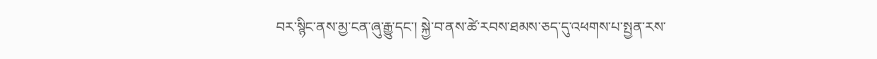བར་སྙིང་ནས་མྱ་ངན་ཞུ་རྒྱུ་དང་། སྐྱེ་བ་ནས་ཚེ་རབས་ཐམས་ཅད་དུ་འཕགས་པ་སྤྱན་རས་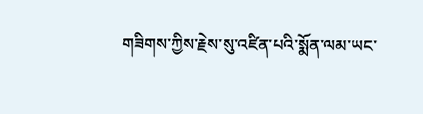གཟིགས་ཀྱིས་རྗེས་སུ་འཛིན་པའི་སྨོན་ལམ་ཡང་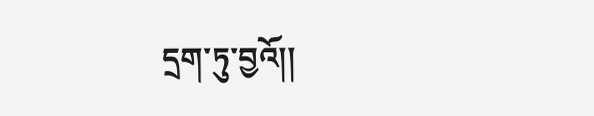དྲག་ཏུ་བྱའོ།།